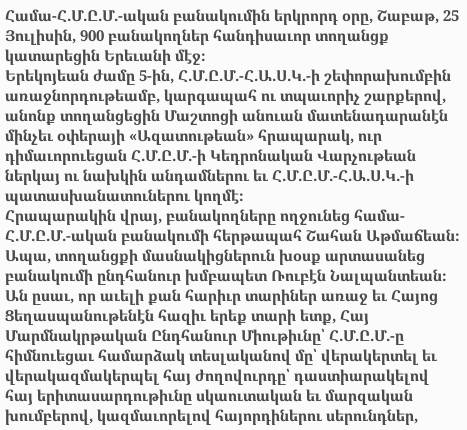Համա-Հ.Մ.Ը.Մ.-ական բանակումին երկրորդ օրը, Շաբաթ, 25 Յուլիսին, 900 բանակողներ հանդիսաւոր տողանցք կատարեցին Երեւանի մէջ։
Երեկոյեան ժամը 5-ին, Հ.Մ.Ը.Մ.-Հ.Ա.Ս.Կ.-ի շեփորախումբին առաջնորդութեամբ, կարգապահ ու տպաւորիչ շարքերով, անոնք տողանցեցին Մաշտոցի անուան մատենադարանէն մինչեւ օփերայի «Ազատութեան» հրապարակ, ուր դիմաւորուեցան Հ.Մ.Ը.Մ.-ի Կեդրոնական Վարչութեան ներկայ ու նախկին անդամներու եւ Հ.Մ.Ը.Մ.-Հ.Ա.Ս.Կ.-ի պատասխանատուներու կողմէ։
Հրապարակին վրայ, բանակողները ողջունեց համա-Հ.Մ.Ը.Մ.-ական բանակումի հերթապահ Շահան Աթմաճեան։ Ապա, տողանցքի մասնակիցներուն խօսք արտասանեց բանակումի ընդհանուր խմբապետ Ռուբէն Նալպանտեան։ Ան ըսաւ, որ աւելի քան հարիւր տարիներ առաջ եւ Հայոց Ցեղասպանութենէն հազիւ երեք տարի ետք, Հայ Մարմնակրթական Ընդհանուր Միութիւնը՝ Հ.Մ.Ը.Մ.-ը հիմնուեցաւ համարձակ տեսլականով մը՝ վերակերտել եւ վերակազմակերպել հայ ժողովուրդը՝ դաստիարակելով հայ երիտասարդութիւնը սկաուտական եւ մարզական խումբերով, կազմաւորելով հայորդիներու սերունդներ,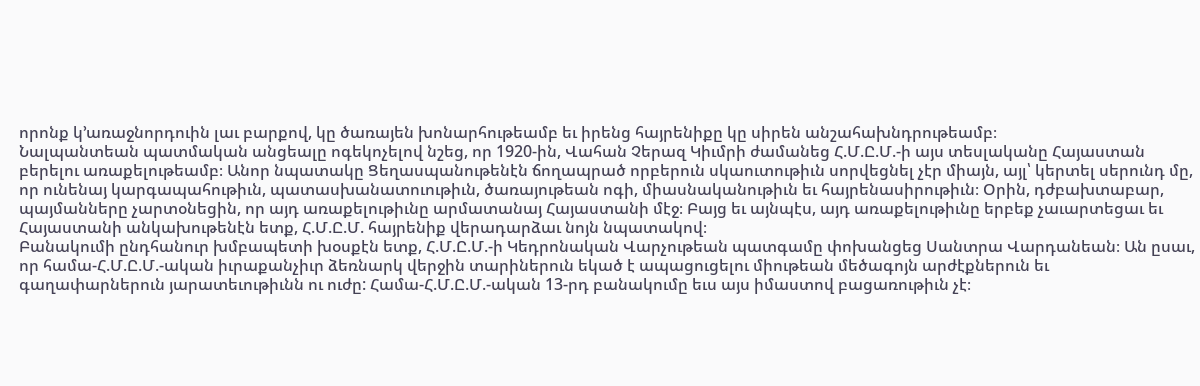որոնք կ’առաջնորդուին լաւ բարքով, կը ծառայեն խոնարհութեամբ եւ իրենց հայրենիքը կը սիրեն անշահախնդրութեամբ։
Նալպանտեան պատմական անցեալը ոգեկոչելով նշեց, որ 1920-ին, Վահան Չերազ Կիւմրի ժամանեց Հ.Մ.Ը.Մ.-ի այս տեսլականը Հայաստան բերելու առաքելութեամբ։ Անոր նպատակը Ցեղասպանութենէն ճողապրած որբերուն սկաուտութիւն սորվեցնել չէր միայն, այլ՝ կերտել սերունդ մը, որ ունենայ կարգապահութիւն, պատասխանատուութիւն, ծառայութեան ոգի, միասնականութիւն եւ հայրենասիրութիւն։ Օրին, դժբախտաբար, պայմանները չարտօնեցին, որ այդ առաքելութիւնը արմատանայ Հայաստանի մէջ։ Բայց եւ այնպէս, այդ առաքելութիւնը երբեք չաւարտեցաւ եւ Հայաստանի անկախութենէն ետք, Հ.Մ.Ը.Մ. հայրենիք վերադարձաւ նոյն նպատակով։
Բանակումի ընդհանուր խմբապետի խօսքէն ետք, Հ.Մ.Ը.Մ.-ի Կեդրոնական Վարչութեան պատգամը փոխանցեց Սանտրա Վարդանեան։ Ան ըսաւ, որ համա-Հ.Մ.Ը.Մ.-ական իւրաքանչիւր ձեռնարկ վերջին տարիներուն եկած է ապացուցելու միութեան մեծագոյն արժէքներուն եւ գաղափարներուն յարատեւութիւնն ու ուժը: Համա-Հ.Մ.Ը.Մ.-ական 13-րդ բանակումը եւս այս իմաստով բացառութիւն չէ։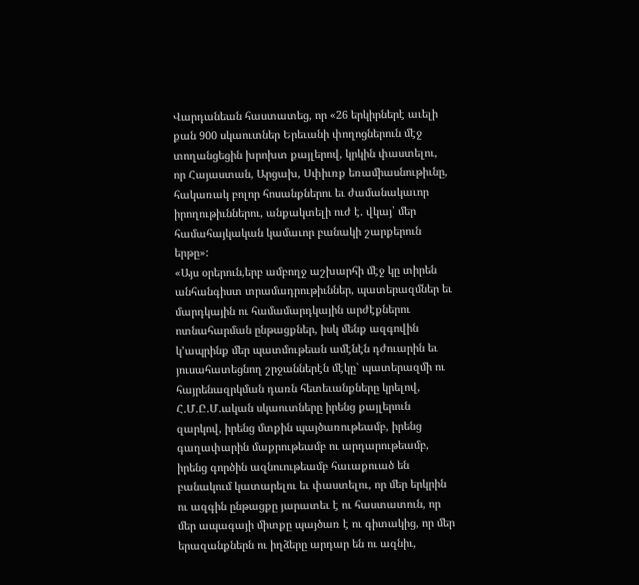Վարդանեան հաստատեց, որ «26 երկիրներէ աւելի քան 900 սկաուտներ Երեւանի փողոցներուն մէջ տողանցեցին խրոխտ քայլերով, կրկին փաստելու, որ Հայաստան, Արցախ, Սփիւռք եռամիասնութիւնը, հակառակ բոլոր հոսանքներու եւ ժամանակաւոր իրողութիւններու, անքակտելի ուժ է. վկայ՝ մեր համահայկական կամաւոր բանակի շարքերուն երթը»:
«Այս օրերուն,երբ ամբողջ աշխարհի մէջ կը տիրեն անհանգիստ տրամադրութիւններ, պատերազմներ եւ մարդկային ու համամարդկային արժէքներու ոտնահարման ընթացքներ, իսկ մենք ազգովին կ’ապրինք մեր պատմութեան ամէնէն դժուարին եւ յուսահատեցնող շրջաններէն մէկը` պատերազմի ու հայրենազրկման դառն հետեւանքները կրելով, Հ.Մ.Ը.Մ.ական սկաուտները իրենց քայլերուն զարկով, իրենց մտքին պայծառութեամբ, իրենց գաղափարին մաքրութեամբ ու արդարութեամբ, իրենց գործին ազնուութեամբ հաւաքուած են բանակում կատարելու եւ փաստելու, որ մեր երկրին ու ազգին ընթացքը յարատեւ է ու հաստատուն, որ մեր ապագայի միտքը պայծառ է ու գիտակից, որ մեր երազանքներն ու իղձերը արդար են ու ազնիւ,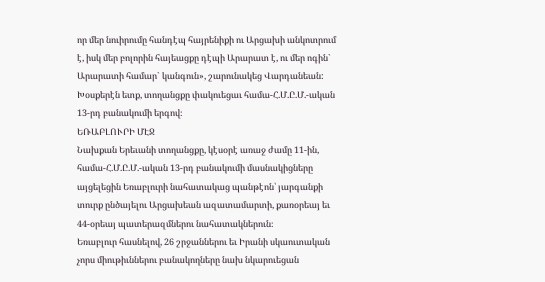որ մեր նուիրումը հանդէպ հայրենիքի ու Արցախի անկոտրում է, իսկ մեր բոլորին հայեացքը դէպի Արարատ է, ու մեր ոգին` Արարատի համար` կանգուն», շարունակեց Վարդանեան:
Խօսքերէն ետք, տողանցքը փակուեցաւ համա-Հ.Մ.Ը.Մ.-ական 13-րդ բանակումի երգով։
ԵՌԱԲԼՈՒՐԻ ՄԷՋ
Նախքան Երեւանի տողանցքը, կէսօրէ առաջ ժամը 11-ին, համա-Հ.Մ.Ը.Մ.-ական 13-րդ բանակումի մասնակիցները այցելեցին Եռաբլուրի նահատակաց պանթէոն՝ յարգանքի տուրք ընծայելու Արցախեան ազատամարտի, քառօրեայ եւ 44-օրեայ պատերազմներու նահատակներուն։
Եռաբլուր հասնելով, 26 շրջաններու եւ Իրանի սկաուտական չորս միութիւններու բանակողները նախ նկարուեցան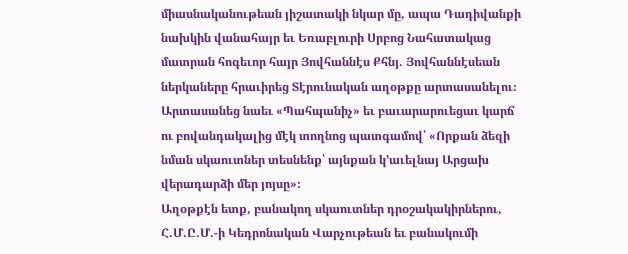միասնականութեան յիշատակի նկար մը, ապա Դադիվանքի նախկին վանահայր եւ Եռաբլուրի Սրբոց Նահատակաց մատրան հոգեւոր հայր Յովհաննէս Քհնյ. Յովհաննէսեան ներկաները հրաւիրեց Տէրունական աղօթքը արտասանելու։ Արտասանեց նաեւ «Պահպանիչ» եւ բաւարարուեցաւ կարճ ու բովանդակալից մէկ տողնոց պատգամով՝ «Որքան ձեզի նման սկաուտներ տեսնենք՝ այնքան կ’աւելնայ Արցախ վերադարձի մեր յոյսը»։
Աղօթքէն ետք, բանակող սկաուտներ դրօշակակիրներու, Հ.Մ.Ը.Մ.-ի Կեդրոնական Վարչութեան եւ բանակումի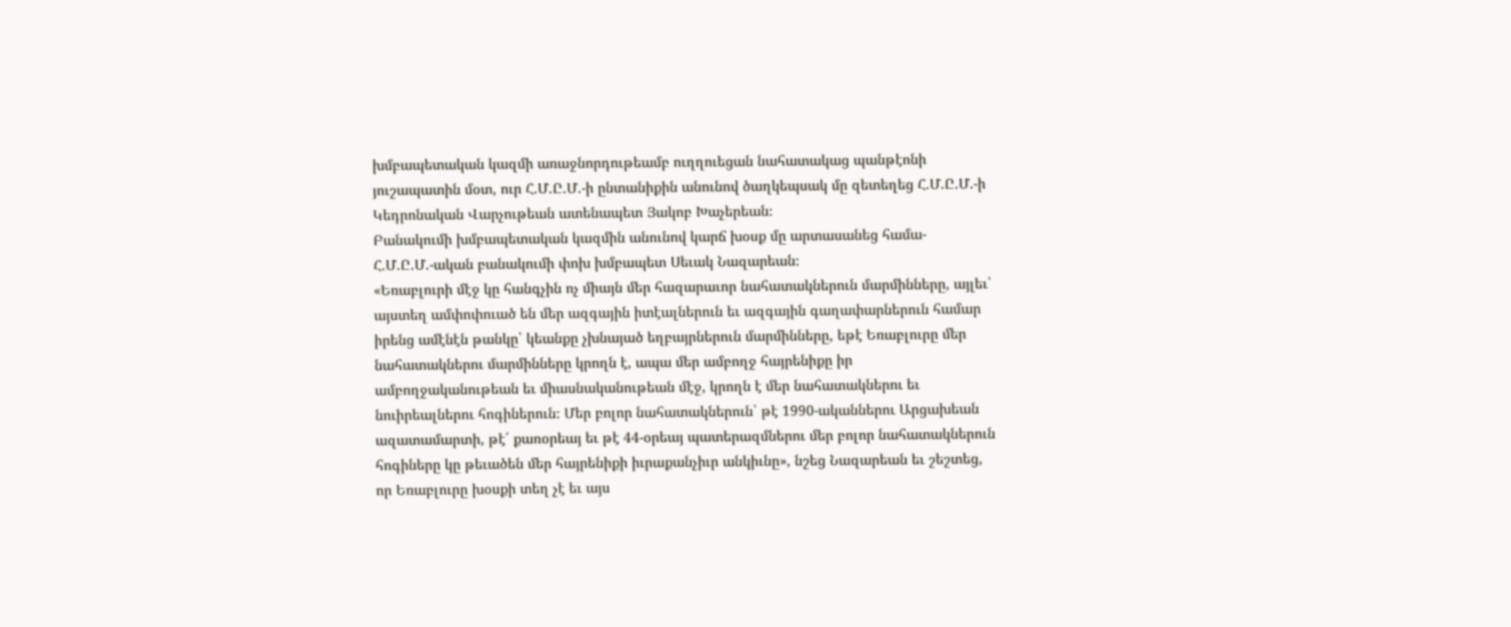խմբապետական կազմի առաջնորդութեամբ ուղղուեցան նահատակաց պանթէոնի յուշապատին մօտ, ուր Հ.Մ.Ը.Մ.-ի ընտանիքին անունով ծաղկեպսակ մը զետեղեց Հ.Մ.Ը.Մ.-ի Կեդրոնական Վարչութեան ատենապետ Յակոբ Խաչերեան։
Բանակումի խմբապետական կազմին անունով կարճ խօսք մը արտասանեց համա-Հ.Մ.Ը.Մ.-ական բանակումի փոխ խմբապետ Սեւակ Նազարեան։
«Եռաբլուրի մէջ կը հանգչին ոչ միայն մեր հազարաւոր նահատակներուն մարմինները, այլեւ՝ այստեղ ամփոփուած են մեր ազգային իտէալներուն եւ ազգային գաղափարներուն համար իրենց ամէնէն թանկը՝ կեանքը չխնայած եղբայրներուն մարմինները, եթէ Եռաբլուրը մեր նահատակներու մարմինները կրողն է, ապա մեր ամբողջ հայրենիքը իր ամբողջականութեան եւ միասնականութեան մէջ, կրողն է մեր նահատակներու եւ նուիրեալներու հոգիներուն։ Մեր բոլոր նահատակներուն՝ թէ 1990-ականներու Արցախեան ազատամարտի, թէ՛ քառօրեայ եւ թէ 44-օրեայ պատերազմներու մեր բոլոր նահատակներուն հոգիները կը թեւածեն մեր հայրենիքի իւրաքանչիւր անկիւնը», նշեց Նազարեան եւ շեշտեց, որ Եռաբլուրը խօսքի տեղ չէ եւ այս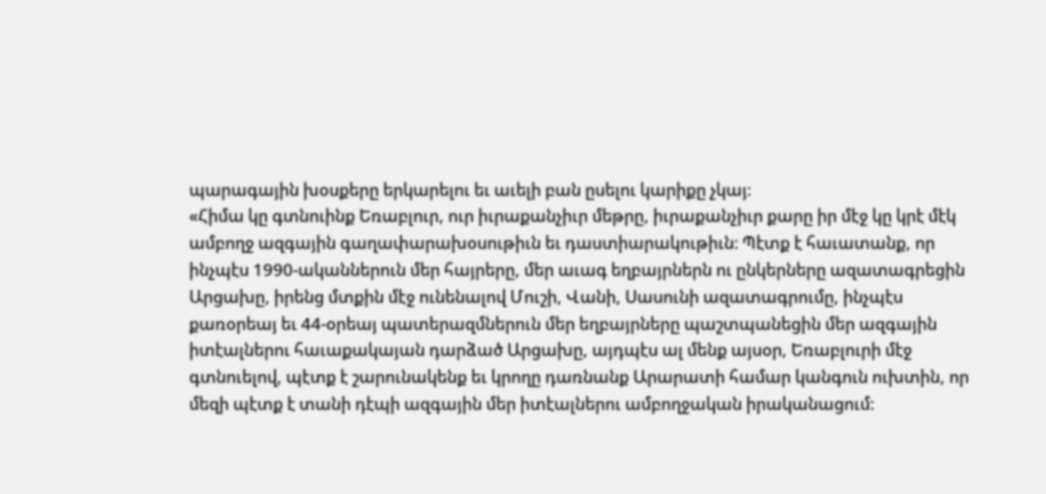պարագային խօսքերը երկարելու եւ աւելի բան ըսելու կարիքը չկայ։
«Հիմա կը գտնուինք Եռաբլուր, ուր իւրաքանչիւր մեթրը, իւրաքանչիւր քարը իր մէջ կը կրէ մէկ ամբողջ ազգային գաղափարախօսութիւն եւ դաստիարակութիւն։ Պէտք է հաւատանք, որ ինչպէս 1990-ականներուն մեր հայրերը, մեր աւագ եղբայրներն ու ընկերները ազատագրեցին Արցախը, իրենց մտքին մէջ ունենալով Մուշի, Վանի, Սասունի ազատագրումը, ինչպէս քառօրեայ եւ 44-օրեայ պատերազմներուն մեր եղբայրները պաշտպանեցին մեր ազգային իտէալներու հաւաքակայան դարձած Արցախը, այդպէս ալ մենք այսօր, Եռաբլուրի մէջ գտնուելով, պէտք է շարունակենք եւ կրողը դառնանք Արարատի համար կանգուն ուխտին, որ մեզի պէտք է տանի դէպի ազգային մեր իտէալներու ամբողջական իրականացում։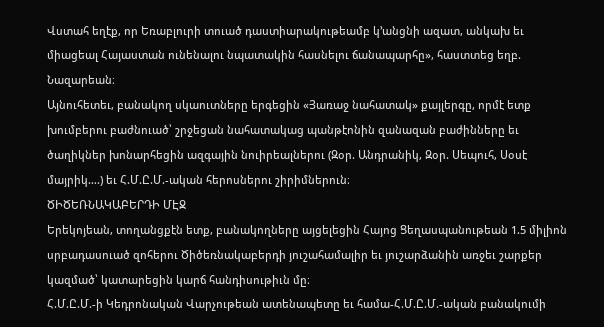Վստահ եղէք, որ Եռաբլուրի տուած դաստիարակութեամբ կ’անցնի ազատ, անկախ եւ միացեալ Հայաստան ունենալու նպատակին հասնելու ճանապարհը», հաստտեց եղբ. Նազարեան։
Այնուհետեւ, բանակող սկաուտները երգեցին «Յառաջ նահատակ» քայլերգը, որմէ ետք խումբերու բաժնուած՝ շրջեցան նահատակաց պանթէոնին զանազան բաժինները եւ ծաղիկներ խոնարհեցին ազգային նուիրեալներու (Զօր. Անդրանիկ, Զօր. Սեպուհ, Սօսէ մայրիկ….) եւ Հ.Մ.Ը.Մ.-ական հերոսներու շիրիմներուն։
ԾԻԾԵՌՆԱԿԱԲԵՐԴԻ ՄԷՋ
Երեկոյեան, տողանցքէն ետք, բանակողները այցելեցին Հայոց Ցեղասպանութեան 1.5 միլիոն սրբադասուած զոհերու Ծիծեռնակաբերդի յուշահամալիր եւ յուշարձանին առջեւ շարքեր կազմած՝ կատարեցին կարճ հանդիսութիւն մը։
Հ.Մ.Ը.Մ.-ի Կեդրոնական Վարչութեան ատենապետը եւ համա-Հ.Մ.Ը.Մ.-ական բանակումի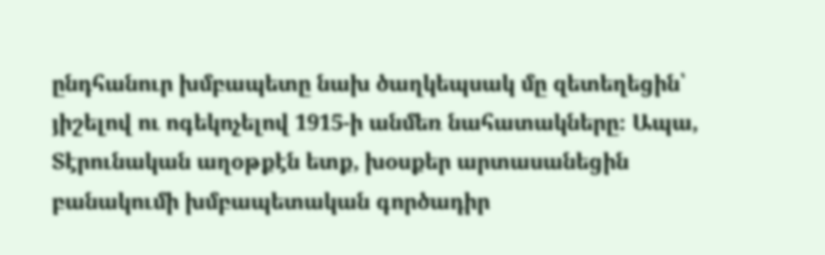ընդհանուր խմբապետը նախ ծաղկեպսակ մը զետեղեցին՝ յիշելով ու ոգեկոչելով 1915-ի անմեռ նահատակները։ Ապա, Տէրունական աղօթքէն ետք, խօսքեր արտասանեցին բանակումի խմբապետական գործադիր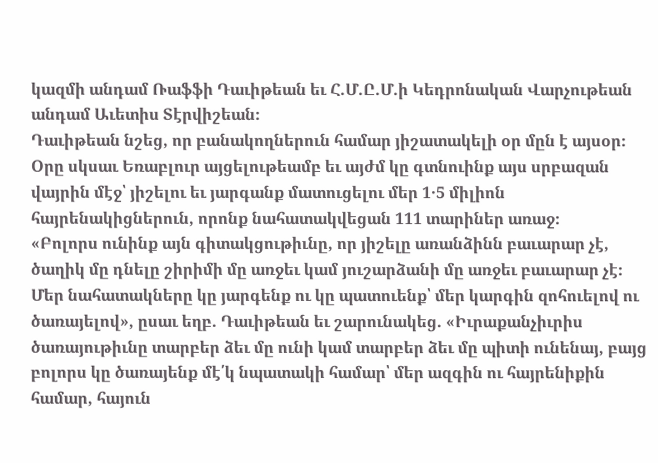կազմի անդամ Ռաֆֆի Դաւիթեան եւ Հ.Մ.Ը.Մ.ի Կեդրոնական Վարչութեան անդամ Աւետիս Տէրվիշեան։
Դաւիթեան նշեց, որ բանակողներուն համար յիշատակելի օր մըն է այսօր։ Օրը սկսաւ Եռաբլուր այցելութեամբ եւ այժմ կը գտնուինք այս սրբազան վայրին մէջ՝ յիշելու եւ յարգանք մատուցելու մեր 1․5 միլիոն հայրենակիցներուն, որոնք նահատակվեցան 111 տարիներ առաջ։
«Բոլորս ունինք այն գիտակցութիւնը, որ յիշելը առանձինն բաւարար չէ, ծաղիկ մը դնելը շիրիմի մը առջեւ կամ յուշարձանի մը առջեւ բաւարար չէ։ Մեր նահատակները կը յարգենք ու կը պատուենք՝ մեր կարգին զոհուելով ու ծառայելով», ըսաւ եղբ. Դաւիթեան եւ շարունակեց. «Իւրաքանչիւրիս ծառայութիւնը տարբեր ձեւ մը ունի կամ տարբեր ձեւ մը պիտի ունենայ, բայց բոլորս կը ծառայենք մէ՛կ նպատակի համար՝ մեր ազգին ու հայրենիքին համար, հայուն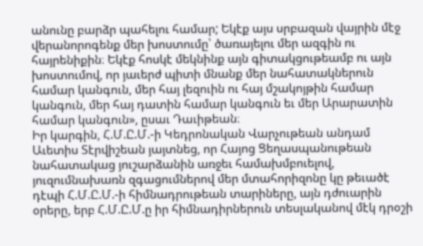անունը բարձր պահելու համար; Եկէք այս սրբազան վայրին մէջ վերանորոգենք մեր խոստումը՝ ծառայելու մեր ազգին ու հայրենիքին։ Եկէք հոսկէ մեկնինք այն գիտակցութեամբ ու այն խոստումով, որ յաւերժ պիտի մնանք մեր նահատակներուն համար կանգուն, մեր հայ լեզուին ու հայ մշակոյթին համար կանգուն, մեր հայ դատին համար կանգուն եւ մեր Արարատին համար կանգուն», ըսաւ Դաւիթեան։
Իր կարգին, Հ.Մ.Ը.Մ.-ի Կեդրոնական Վարչութեան անդամ Աւետիս Տէրվիշեան յայտնեց, որ Հայոց Ցեղասպանութեան նահատակաց յուշարձանին առջեւ համախմբուելով, յուզումնախառն զգացումներով մեր մտահորիզոնը կը թեւածէ դէպի Հ.Մ.Ը.Մ.-ի հիմնադրութեան տարիները, այն դժուարին օրերը, երբ Հ.Մ.Ը.Մ.ը իր հիմնադիրներուն տեսլականով մէկ դրօշի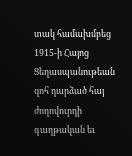տակ համախմբեց 1915-ի Հայոց Ցեղասպանութեան զոհ դարձած հայ ժողովուրդի գաղթական եւ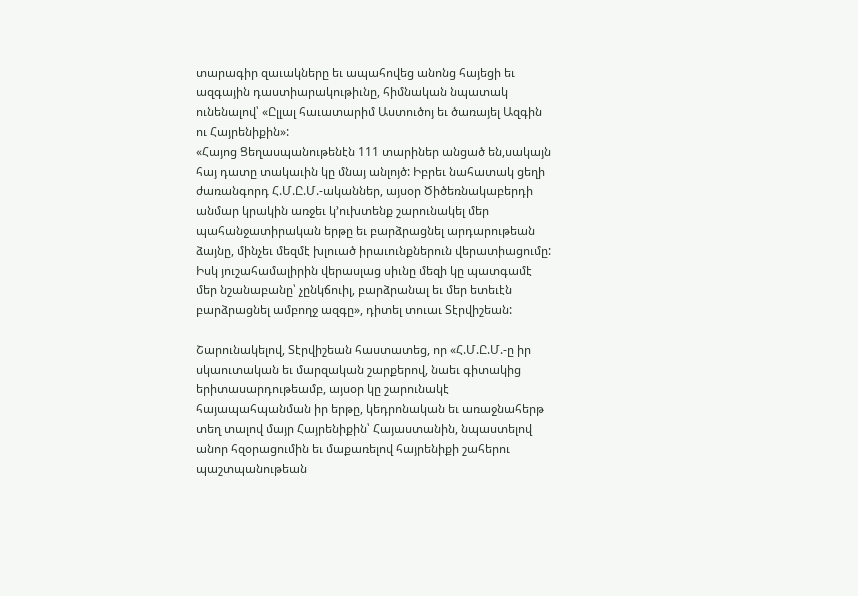տարագիր զաւակները եւ ապահովեց անոնց հայեցի եւ ազգային դաստիարակութիւնը, հիմնական նպատակ ունենալով՝ «Ըլլալ հաւատարիմ Աստուծոյ եւ ծառայել Ազգին ու Հայրենիքին»:
«Հայոց Ցեղասպանութենէն 111 տարիներ անցած են,սակայն հայ դատը տակաւին կը մնայ անլոյծ: Իբրեւ նահատակ ցեղի ժառանգորդ Հ.Մ.Ը.Մ.-ականներ, այսօր Ծիծեռնակաբերդի անմար կրակին առջեւ կ՚ուխտենք շարունակել մեր պահանջատիրական երթը եւ բարձրացնել արդարութեան ձայնը, մինչեւ մեզմէ խլուած իրաւունքներուն վերատիացումը: Իսկ յուշահամալիրին վերասլաց սիւնը մեզի կը պատգամէ մեր նշանաբանը՝ չընկճուիլ, բարձրանալ եւ մեր ետեւէն բարձրացնել ամբողջ ազգը», դիտել տուաւ Տէրվիշեան:

Շարունակելով, Տէրվիշեան հաստատեց, որ «Հ.Մ.Ը.Մ.-ը իր սկաուտական եւ մարզական շարքերով, նաեւ գիտակից երիտասարդութեամբ, այսօր կը շարունակէ հայապահպանման իր երթը, կեդրոնական եւ առաջնահերթ տեղ տալով մայր Հայրենիքին՝ Հայաստանին, նպաստելով անոր հզօրացումին եւ մաքառելով հայրենիքի շահերու պաշտպանութեան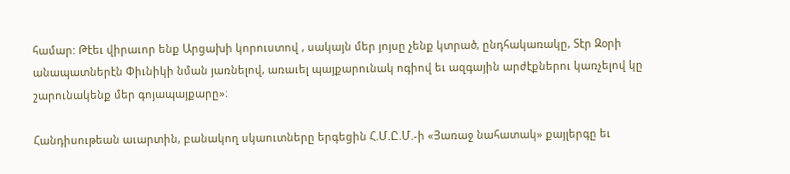համար: Թէեւ վիրաւոր ենք Արցախի կորուստով , սակայն մեր յոյսը չենք կտրած, ընդհակառակը, Տէր Զօրի անապատներէն Փիւնիկի նման յառնելով, առաւել պայքարունակ ոգիով եւ ազգային արժէքներու կառչելով կը շարունակենք մեր գոյապայքարը»։

Հանդիսութեան աւարտին, բանակող սկաուտները երգեցին Հ.Մ.Ը.Մ.-ի «Յառաջ նահատակ» քայլերգը եւ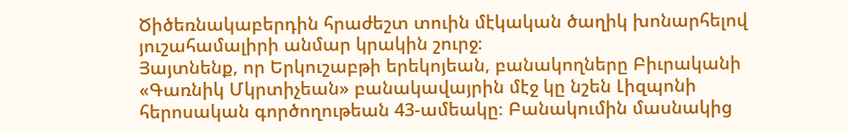Ծիծեռնակաբերդին հրաժեշտ տուին մէկական ծաղիկ խոնարհելով յուշահամալիրի անմար կրակին շուրջ։
Յայտնենք, որ Երկուշաբթի երեկոյեան, բանակողները Բիւրականի «Գառնիկ Մկրտիչեան» բանակավայրին մէջ կը նշեն Լիզպոնի հերոսական գործողութեան 43-ամեակը։ Բանակումին մասնակից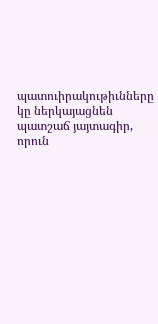պատուիրակութիւնները կը ներկայացնեն պատշաճ յայտագիր, որուն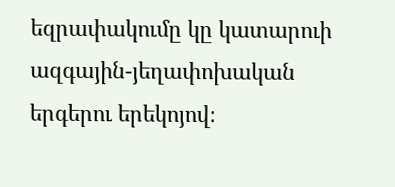եզրափակումը կը կատարուի ազգային-յեղափոխական երգերու երեկոյով։